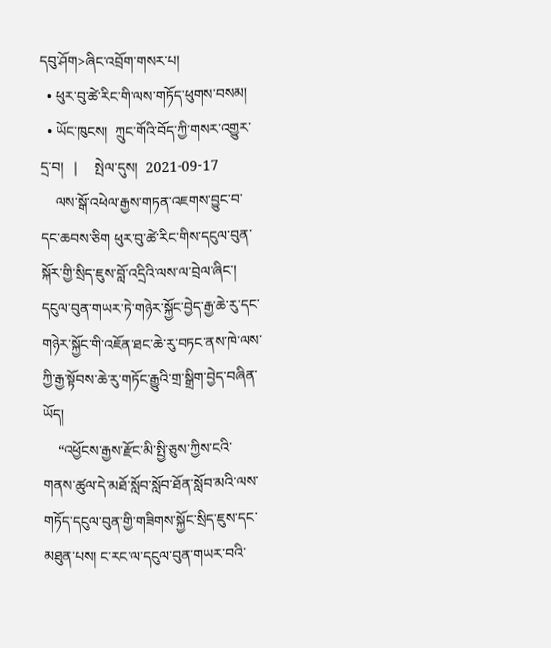དབུ་ཤོག>ཞིང་འབྲོག་གསར་པ།
  • ཕུར་བུ་ཚེ་རིང་གི་ལས་གཏོད་ཕུགས་བསམ།
  • ཡོང་ཁུངས།  ཀྲུང་གོའི་བོད་ཀྱི་གསར་འགྱུར་དྲ་བ།   |     སྤེལ་དུས།  2021-09-17
    ལས་སྒོ་འཕེལ་རྒྱས་གཏན་འཇགས་བྱུང་བ་དང་ཆབས་ཅིག ཕུར་བུ་ཚེ་རིང་གིས་དངུལ་བུན་སྐོར་གྱི་སྲིད་ཇུས་བློ་འདྲིའི་ལས་ལ་བྲེལ་ཞིང་། དངུལ་བུན་གཡར་ཏེ་གཉེར་སྐྱོང་བྱེད་རྒྱ་ཆེ་རུ་དང་གཉེར་སྐྱོང་གི་འཇོན་ཐང་ཆེ་རུ་བཏང་ནས་ཁེ་ལས་ཀྱི་རྒྱ་སྟོབས་ཆེ་རུ་གཏོང་རྒྱུའི་གྲ་སྒྲིག་བྱེད་བཞིན་ཡོད།
    “འཕྱོངས་རྒྱས་རྫོང་མི་སྤྱི་ཅུས་ཀྱིས་ངའི་གནས་ཚུལ་དེ་མཐོ་སློབ་སློབ་ཐོན་སློབ་མའི་ལས་གཏོད་དངུལ་བུན་གྱི་གཟིགས་སྐྱོང་སྲིད་ཇུས་དང་མཐུན་པས། ང་རང་ལ་དངུལ་བུན་གཡར་བའི་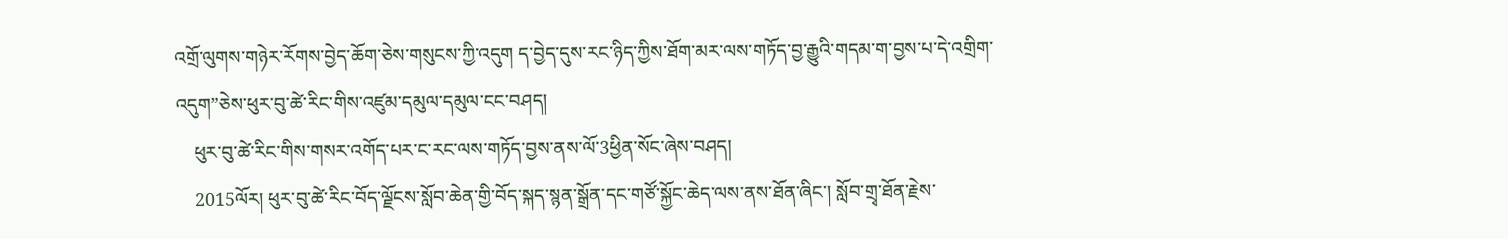འགྲོ་ལུགས་གཉེར་རོགས་བྱེད་ཆོག་ཅེས་གསུངས་ཀྱི་འདུག ད་བྱེད་དུས་རང་ཉིད་ཀྱིས་ཐོག་མར་ལས་གཏོད་བྱ་རྒྱུའི་གདམ་ག་བྱས་པ་དེ་འགྲིག་འདུག”ཅེས་ཕུར་བུ་ཚེ་རིང་གིས་འཛུམ་དམུལ་དམུལ་ངང་བཤད།
    ཕུར་བུ་ཚེ་རིང་གིས་གསར་འགོད་པར་ང་རང་ལས་གཏོད་བྱས་ནས་ལོ་3ཕྱིན་སོང་ཞེས་བཤད།
    2015ལོར། ཕུར་བུ་ཚེ་རིང་བོད་ལྗོངས་སློབ་ཆེན་གྱི་བོད་སྐད་སྙན་སྒྲོན་དང་གཙོ་སྐྱོང་ཆེད་ལས་ནས་ཐོན་ཞིང་། སློབ་གྲྭ་ཐོན་རྗེས་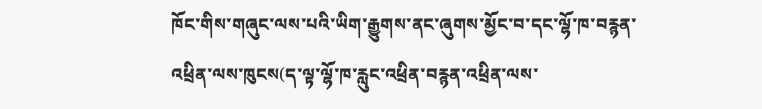ཁོང་གིས་གཞུང་ལས་པའི་ཡིག་རྒྱུགས་ནང་ཞུགས་མྱོང་བ་དང་ལྷོ་ཁ་བརྙན་འཕྲིན་ལས་ཁུངས(ད་ལྟ་ལྷོ་ཁ་རླུང་འཕྲིན་བརྙན་འཕྲིན་ལས་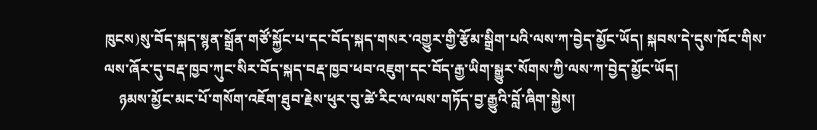ཁུངས)སུ་བོད་སྐད་སྙན་སྒྲོན་གཙོ་སྐྱོང་པ་དང་བོད་སྐད་གསར་འགྱུར་གྱི་རྩོམ་སྒྲིག་པའི་ལས་ཀ་བྱེད་མྱོང་ཡོད། སྐབས་དེ་དུས་ཁོང་གིས་ལས་ཞོར་དུ་བརྡ་ཁྱབ་ཀུང་སིར་བོད་སྐད་བརྡ་ཁྱབ་ཕབ་འཇུག་དང་བོད་རྒྱ་ཡིག་སྒྱུར་སོགས་ཀྱི་ལས་ཀ་བྱེད་མྱོང་ཡོད།
    ཉམས་མྱོང་མང་པོ་གསོག་འཇོག་ཐུབ་རྗེས་ཕུར་བུ་ཚེ་རིང་ལ་ལས་གཏོད་བྱ་རྒྱུའི་བློ་ཞིག་སྐྱེས།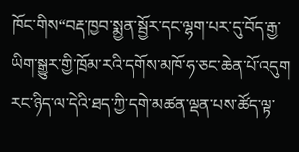ཁོང་གིས“བརྡ་ཁྱབ་སྨྱན་སྦྱོར་དང་ལྷག་པར་དུ་བོད་རྒྱ་ཡིག་སྒྱུར་གྱི་ཁྲོམ་རའི་དགོས་མཁོ་ཧ་ཅང་ཆེན་པོ་འདུག རང་ཉིད་ལ་དེའི་ཐད་ཀྱི་དགེ་མཚན་ལྡན་པས་ཚོད་ལྟ་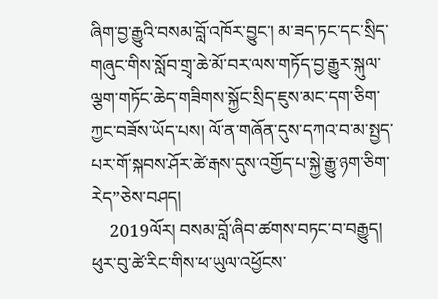ཞིག་བྱ་རྒྱུའི་བསམ་བློ་འཁོར་བྱུང་། མ་ཟད་ཏང་དང་སྲིད་གཞུང་གིས་སློབ་གྲྭ་ཆེ་མོ་བར་ལས་གཏོད་བྱ་རྒྱུར་སྐུལ་ལྕག་གཏོང་ཆེད་གཟིགས་སྐྱོང་སྲིད་ཇུས་མང་དག་ཅིག་ཀྱང་བཟོས་ཡོད་པས། ལོ་ན་གཞོན་དུས་དཀའ་བ་མ་སྤྱད་པར་གོ་སྐབས་ཤོར་ཚེ་རྒས་དུས་འགྱོད་པ་སྐྱེ་རྒྱུ་ཉག་ཅིག་རེད”ཅེས་བཤད།
    2019ལོར། བསམ་བློ་ཞིབ་ཚགས་བཏང་བ་བརྒྱུད། ཕུར་བུ་ཚེ་རིང་གིས་ཕ་ཡུལ་འཕྱོངས་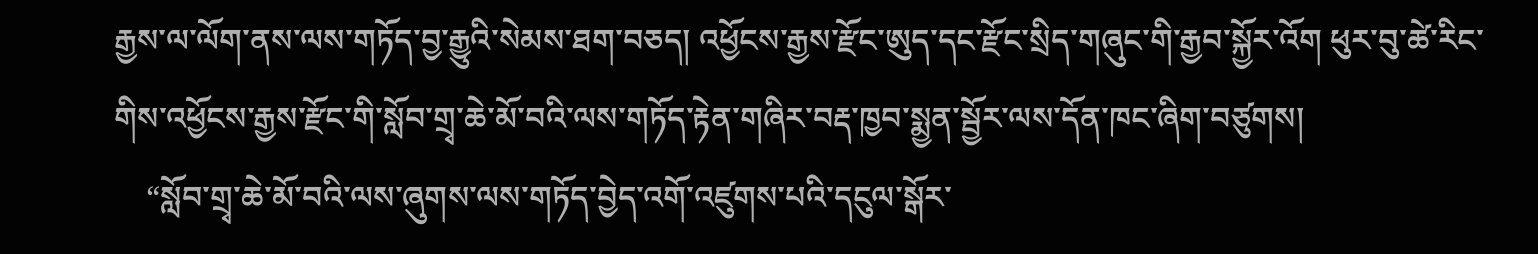རྒྱས་ལ་ལོག་ནས་ལས་གཏོད་བྱ་རྒྱུའི་སེམས་ཐག་བཅད། འཕྱོངས་རྒྱས་རྫོང་ཨུད་དང་རྫོང་སྲིད་གཞུང་གི་རྒྱབ་སྐྱོར་འོག ཕུར་བུ་ཚེ་རིང་གིས་འཕྱོངས་རྒྱས་རྫོང་གི་སློབ་གྲྭ་ཆེ་མོ་བའི་ལས་གཏོད་རྟེན་གཞིར་བརྡ་ཁྱབ་སྨྱན་སྦྱོར་ལས་དོན་ཁང་ཞིག་བཙུགས།
    “སློབ་གྲྭ་ཆེ་མོ་བའི་ལས་ཞུགས་ལས་གཏོད་བྱེད་འགོ་འཛུགས་པའི་དངུལ་སྒོར་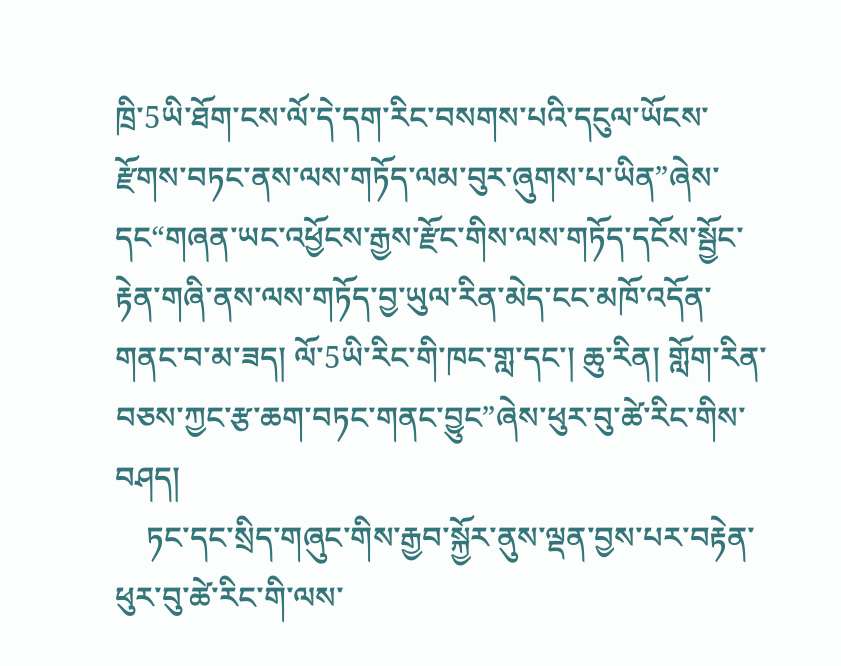ཁྲི་5ཡི་ཐོག་ངས་ལོ་དེ་དག་རིང་བསགས་པའི་དངུལ་ཡོངས་རྫོགས་བཏང་ནས་ལས་གཏོད་ལམ་བུར་ཞུགས་པ་ཡིན”ཞེས་དང“གཞན་ཡང་འཕྱོངས་རྒྱས་རྫོང་གིས་ལས་གཏོད་དངོས་སྦྱོང་རྟེན་གཞི་ནས་ལས་གཏོད་བྱ་ཡུལ་རིན་མེད་ངང་མཁོ་འདོན་གནང་བ་མ་ཟད། ལོ་5ཡི་རིང་གི་ཁང་གླ་དང་། ཆུ་རིན། གློག་རིན་བཅས་ཀྱང་རྩ་ཆག་བཏང་གནང་བྱུང”ཞེས་ཕུར་བུ་ཚེ་རིང་གིས་བཤད།
    ཏང་དང་སྲིད་གཞུང་གིས་རྒྱབ་སྐྱོར་ནུས་ལྡན་བྱས་པར་བརྟེན་ཕུར་བུ་ཚེ་རིང་གི་ལས་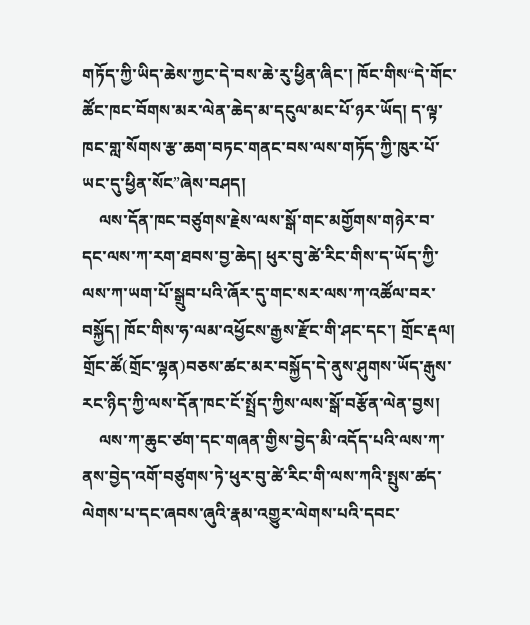གཏོད་ཀྱི་ཡིད་ཆེས་ཀྱང་དེ་བས་ཆེ་རུ་ཕྱིན་ཞིང་། ཁོང་གིས“དེ་གོང་ཚོང་ཁང་བོགས་མར་ལེན་ཆེད་མ་དངུལ་མང་པོ་ཉར་ཡོད། ད་ལྟ་ཁང་གླ་སོགས་རྩ་ཆག་བཏང་གནང་བས་ལས་གཏོད་ཀྱི་ཁུར་པོ་ཡང་དུ་ཕྱིན་སོང”ཞེས་བཤད།
    ལས་དོན་ཁང་བཙུགས་རྗེས་ལས་སྒོ་གང་མགྱོགས་གཉེར་བ་དང་ལས་ཀ་རག་ཐབས་བྱ་ཆེད། ཕུར་བུ་ཚེ་རིང་གིས་ད་ཡོད་ཀྱི་ལས་ཀ་ཡག་པོ་སྒྲུབ་པའི་ཞོར་དུ་གང་སར་ལས་ཀ་འཚོལ་བར་བསྐྱོད། ཁོང་གིས་ཧ་ལམ་འཕྱོངས་རྒྱས་རྫོང་གི་ཤང་དང་། གྲོང་རྡལ། གྲོང་ཚོ(གྲོང་ལྷན)བཅས་ཚང་མར་བསྐྱོད་དེ་ནུས་ཤུགས་ཡོད་རྒུས་རང་ཉིད་ཀྱི་ལས་དོན་ཁང་ངོ་སྤྲོད་ཀྱིས་ལས་སྒོ་བརྩོན་ལེན་བྱས།
    ལས་ཀ་ཆུང་ཙག་དང་གཞན་གྱིས་བྱེད་མི་འདོད་པའི་ལས་ཀ་ནས་བྱེད་འགོ་བཙུགས་ཏེ་ཕུར་བུ་ཚེ་རིང་གི་ལས་ཀའི་སྤུས་ཚད་ལེགས་པ་དང་ཞབས་ཞུའི་རྣམ་འགྱུར་ལེགས་པའི་དབང་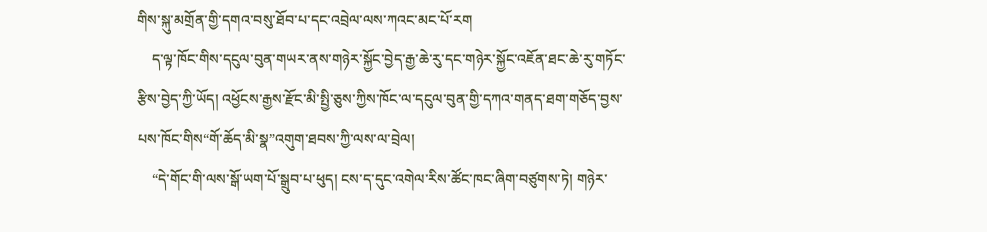གིས་སྐུ་མགྲོན་གྱི་དགའ་བསུ་ཐོབ་པ་དང་འབྲེལ་ལས་ཀའང་མང་པོ་རག
    ད་ལྟ་ཁོང་གིས་དངུལ་བུན་གཡར་ནས་གཉེར་སྐྱོང་བྱེད་རྒྱ་ཆེ་རུ་དང་གཉེར་སྐྱོང་འཇོན་ཐང་ཆེ་རུ་གཏོང་རྩིས་བྱེད་ཀྱི་ཡོད། འཕྱོངས་རྒྱས་རྫོང་མི་སྤྱི་ཅུས་ཀྱིས་ཁོང་ལ་དངུལ་བུན་གྱི་དཀའ་གནད་ཐག་གཅོད་བྱས་པས་ཁོང་གིས“གོ་ཆོད་མི་སྣ”འགུག་ཐབས་ཀྱི་ལས་ལ་བྲེལ།
    “དེ་གོང་གི་ལས་སྒོ་ཡག་པོ་སྒྲུབ་པ་ཕུད། ངས་ད་དུང་འགེལ་རིས་ཚོང་ཁང་ཞིག་བཙུགས་ཏེ། གཉེར་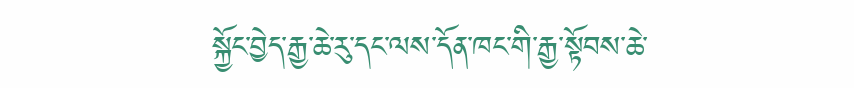སྐྱོང་བྱེད་རྒྱ་ཆེ་རུ་དང་ལས་དོན་ཁང་གི་རྒྱ་སྟོབས་ཆེ་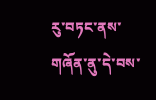རུ་བཏང་ནས་གཞོན་ནུ་དེ་བས་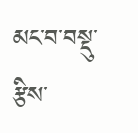མང་བ་བསྡུ་རྩིས་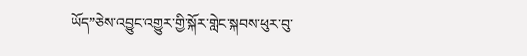ཡོད”ཅེས་འབྱུང་འགྱུར་གྱི་སྐོར་གླེང་སྐབས་ཕུར་བུ་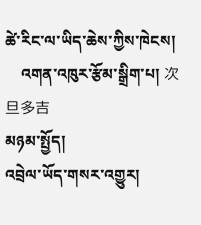ཚེ་རིང་ལ་ཡིད་ཆེས་ཀྱིས་ཁེངས།
    འགན་འཁུར་རྩོམ་སྒྲིག་པ། 次旦多吉
མཉམ་སྤྱོད།
འབྲེལ་ཡོད་གསར་འགྱུར།